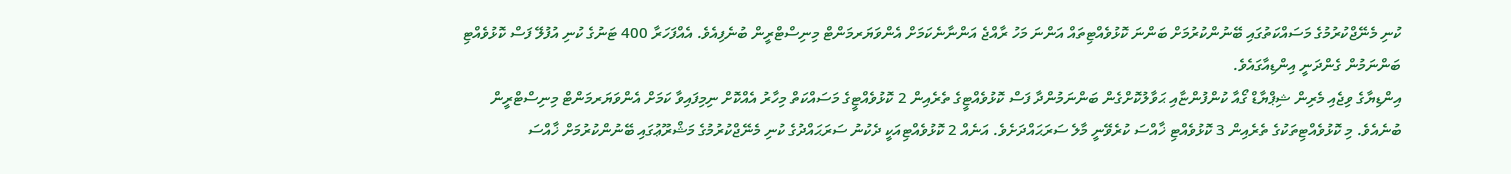ކުނި މެނޭޖްކުރުމުގެ މަސައްކަތުގައި ބޭނުންކުރުމަށް ބަންނަ ކޮޅުވެއްޓިތައް އަންނަ މަހު ރާއްޖެ އަންނާނެކަމަށް އެންވަޔަރމަންޓް މިނިސްޓްރީން ބުނެފިއެވެ. އެއްފަހަރާ 400 ޓަނުގެ ކުނި އުފުލޭ ފަސް ކޮޅުވެއްޓި ބަންނަމުން ގެންދަނީ އިންޑިއާގައެވެ.
އިންޑިޔާގެ ވިޖެއި މެރިން ޝިޕްޔާޑް ގޯއާ ކުންފުންޏާއި ޙަވާލުކޮށްގެން ބަންނަމުންދާ ފަސް ކޮޅުވެއްޓީގެ ތެރެއިން 2 ކޮޅުވެއްޓީގެ މަސައްކަތް މިހާރު އެއްކޮށް ނިމިފައިވާ ކަމަށް އެންވަޔަރމަންޓް މިނިސްޓްރީން ބުނެއެވެ. މި ކޮޅުވެއްޓިތަކުގެ ތެރެއިން 3 ކޮޅުވެއްޓި ޚާއްސަ ކުރެވޭނީ މާލެ ސަރަޙައްދަށެވެ. އަނެއް 2 ކޮޅުވެއްޓިއަކީ ދެކުނު ސަރަޙައްދުގެ ކުނި މެނޭޖްކުރުމުގެ މަޝްރޫޢުގައި ބޭނުންކުރުމަށް ޚާއްސަ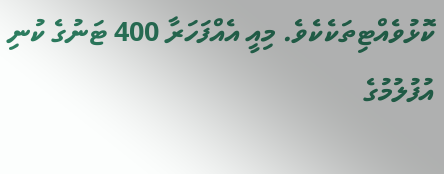ކޮޅުވެއްޓިތަކެކެވެ. މިއީ އެއްފަހަރާ 400 ޓަނުގެ ކުނި އުފުލުމުގެ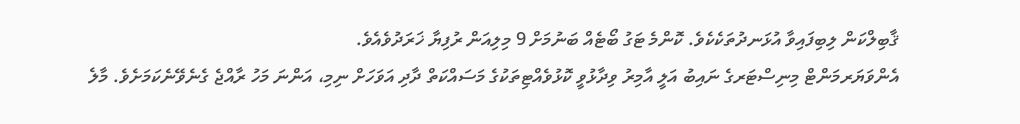ޤާބިލްކަން ލިބިފައިވާ އުޅަނދުތަކެކެވެ. ކޮންމެ ޓަގު ބޯޓެއް ބަނުމަށް 9 މިލިއަން ރުފިޔާ ޚަރަދުވެއެވެ.
އެންވަޔަރމަންޓް މިނިސްޓަރގެ ނައިބު އަލީ އާމިރު ވިދާޅުވީ ކޮޅުވެއްޓިތަކުގެ މަސައްކަތް ދާދި އަވަހަށް ނިމި، އަންނަ މަހު ރާއްޖެ ގެނެވޭނެކަމަށެވެ. މާލެ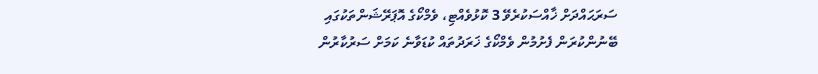ސަރަޙައްދަށް ޚާއްސަކުރެވޭ 3 ކޮޅުވެއްޓި، ވެމްކޯގެ އޮޕަރޭޝަންތަކުގައި ބޭނުންކުރަން ފެށުމުން ވެމްކޯގެ ޚަރަދުތައް ކުޑަވާނެ ކަމަށް ސަރުކާރުން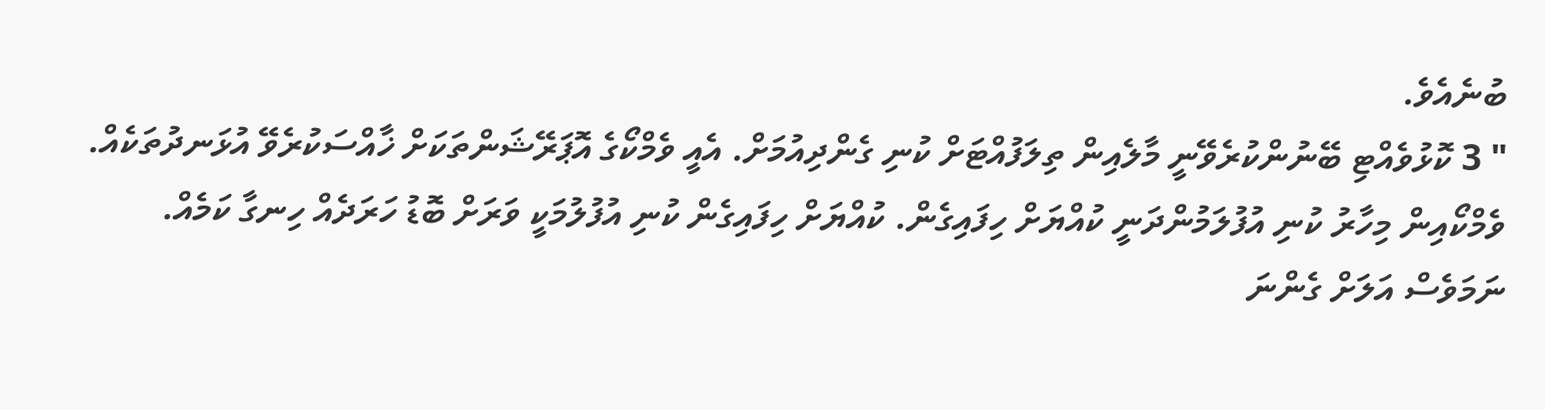ބުނެއެވެ.
" 3 ކޮޅުވެއްޓި ބޭނުންކުރެވޭނީ މާލެއިން ތިލަފުއްޓަށް ކުނި ގެންދިއުމަށް. އެއީ ވެމްކޯގެ އޮޕަރޭޝަންތަކަށް ޚާއްސަކުރެވޭ އުޅަނދުތަކެއް. ވެމްކޯއިން މިހާރު ކުނި އުފުލަމުންދަނީ ކުއްޔަށް ހިފައިގެން. ކުއްޔަށް ހިފައިގެން ކުނި އުފުލުމަކީ ވަރަށް ބޮޑު ހަރަދެއް ހިނގާ ކަމެއް. ނަމަވެސް އަލަށް ގެންނަ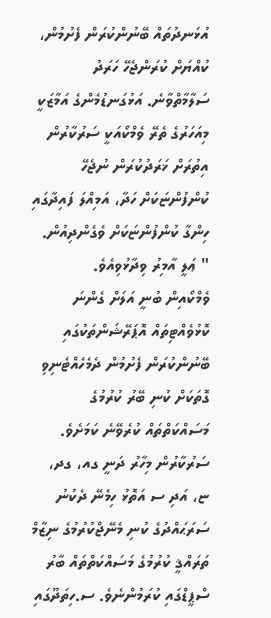އުޅަނދުތައް ބޭނުންކުރަން ފެށުމުން، ކުއްޔަށް ކުރަންޖެހޭ ހަރަދު ސަލާމާތްވާނެ. އަޅުގަނޑުމެންގެ އަމާޒަކީ މިއަހަރުގެ ތެރޭ ވެމްކޯއަކީ ސަރުކާރުން އިތުރަށް ޚަރަދުކުރަން ނުޖެހޭ ކުންފުންޏަކަށް ހަދާ، އަމިއްލަ ފައިދާގައި ހިންގާ ކުންފުންޏަކަށް ވެގެންދިއުން. " ޢަލީ އާމިރު ވިދާޅުވިއެވެ.
ވެމްކޯއިން ބުނީ އަލަށް ގެންނަ ކޮޅުވެއްޓިތައް އޮޕަރޭޝަންތަކުގައި ބޭނުންކުރަން ފެށުމުން ދެމެހެއްޓެނިވި ގޮތަކަށް ކުނި ބޭރު ކުރުމުގެ މަސައްކަތްތައް ކުރެވޭނެ ކަމަށެވެ. ސަރުކާރުން މިހާރު ދަނީ ގއ، ގދ، ޏ، އަދި ސ އަތޮޅު ހިމެނޭ ދެކުނު ސަރަޙައްދުގެ ކުނި މެނޭޖްކުރުމުގެ ނިޒާމް ތަރައްޤީ ކުރުމުގެ މަސައްކަތްތައް ބާރު ސްޕީޑްގައި ކުރަމުންނެވެ. ސ.ހިތަދޫގައި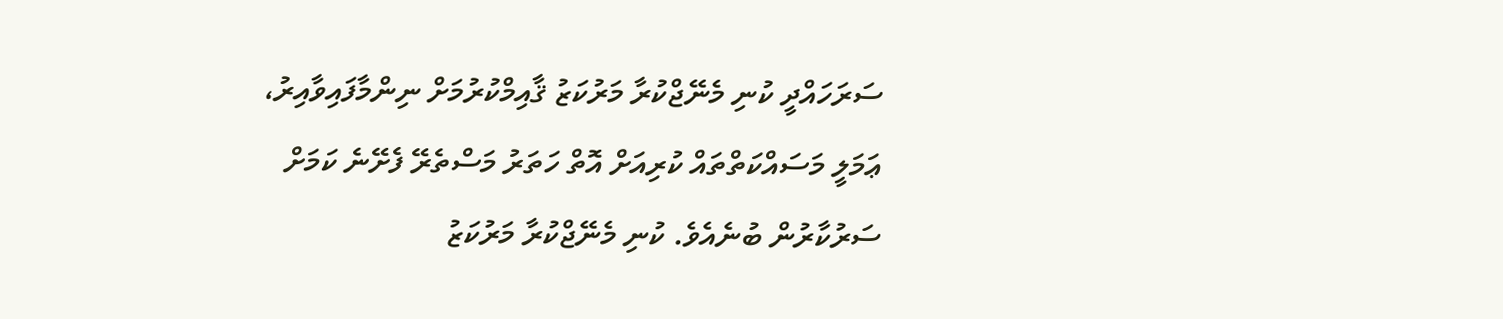ސަރަހައްދީ ކުނި މެނޭޖްކުރާ މަރުކަޒު ޤާއިމްކުރުމަށް ނިންމާފައިވާއިރު، ޢަމަލީ މަސައްކަތްތައް ކުރިއަށް އޮތް ހަތަރު މަސްތެރޭ ފެށޭނެ ކަމަށް ސަރުކާރުން ބުނެއެވެ. ކުނި މެނޭޖްކުރާ މަރުކަޒު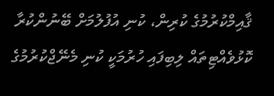ޤާއިމްކުރުމުގެ ކުރިން، ކުނި އުފުލުމަށް ބޭނުންކުރާ ކޮޅުވެއްޓިތައް ލިބިފައި ހުރުމަކީ ކުނި މެނޭޖްކުރުމުގެ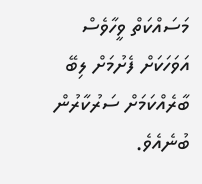މަސައްކަތް ވީހާވެސް އަވަހަކަށް ފެށުމަށް ލިބޭ ބާރެއްކަމަށް ސަރުކާރުން ބުނެއެވެ.